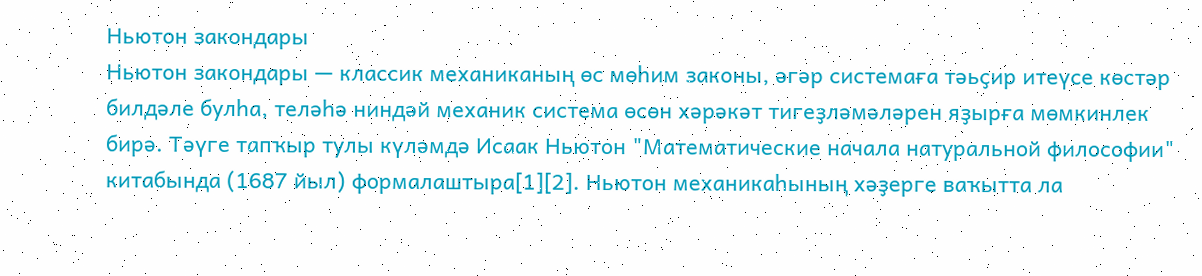Ньютон закондары
Ньютон закондары — классик механиканың өс мөһим законы, әгәр системаға тәьҫир итеүсе көстәр билдәле булһа, теләһә ниндәй механик система өсөн хәрәкәт тигеҙләмәләрен яҙырға мөмкинлек бирә. Тәүге тапҡыр тулы күләмдә Исаак Ньютон "Математические начала натуральной философии" китабында (1687 йыл) формалаштыра[1][2]. Ньютон механикаһының хәҙерге ваҡытта ла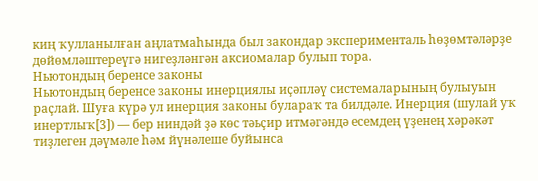киң ҡулланылған аңлатмаһында был закондар эксперименталь һөҙөмтәләрҙе дөйөмләштереүгә нигеҙләнгән аксиомалар булып тора.
Ньютондың беренсе законы
Ньютондың беренсе законы инерциялы иҫәпләү системаларының булыуын раҫлай. Шуға күрә ул инерция законы булараҡ та билдәле. Инерция (шулай уҡ инертлыҡ[3]) — бер ниндәй ҙә көс тәьҫир итмәгәндә есемдең үҙенең хәрәкәт тиҙлеген дәүмәле һәм йүнәлеше буйынса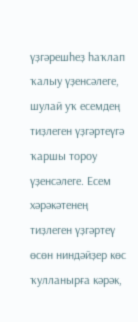үҙгәрешһеҙ һаҡлап ҡалыу үҙенсәлеге, шулай уҡ есемдең тиҙлеген үҙгәртеүгә ҡаршы тороу үҙенсәлеге. Есем хәрәкәтенең тиҙлеген үҙгәртеү өсөн ниндәйҙер көс ҡулланырға кәрәк,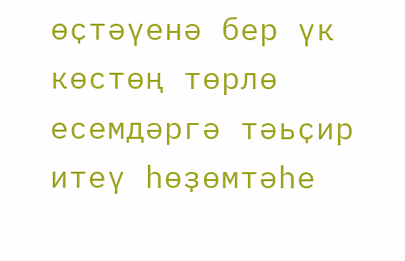өҫтәүенә бер үк көстөң төрлө есемдәргә тәьҫир итеү һөҙөмтәһе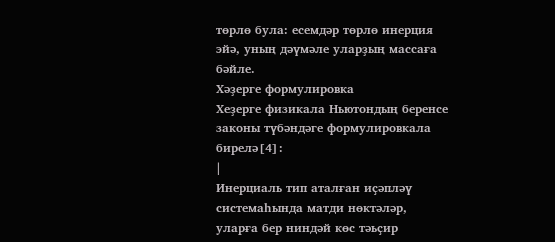төрлө була: есемдәр төрлө инерция эйә, уның дәүмәле уларҙың массаға бәйле.
Хәҙерге формулировка
Хеҙерге физикала Ньютондың беренсе законы түбәндәге формулировкала бирелә[4]:
|
Инерциаль тип аталған иҫәпләү системаһында матди нөктәләр, уларға бер ниндәй көс тәьҫир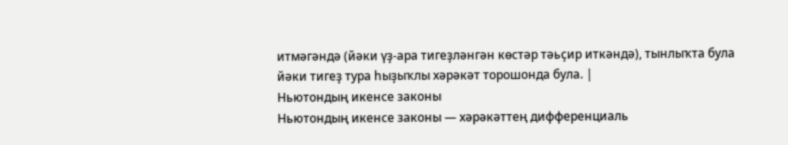итмәгәндә (йәки үҙ-ара тигеҙләнгән көстәр тәьҫир иткәндә), тынлыҡта була йәки тигеҙ тура һыҙыҡлы хәрәкәт торошонда була. |
Ньютондың икенсе законы
Ньютондың икенсе законы — хәрәкәттең дифференциаль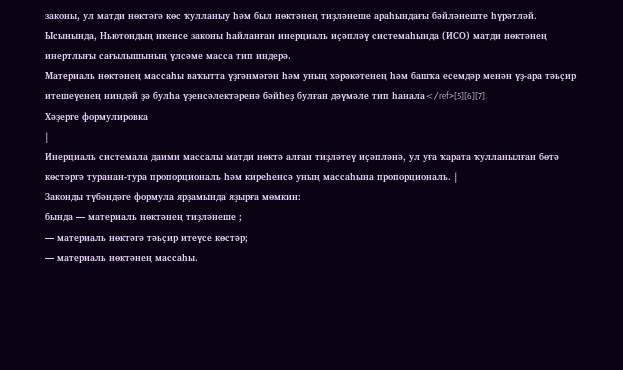законы, ул матди нөктәгә көс ҡулланыу һәм был нөктәнең тиҙләнеше араһындағы бәйләнеште һүрәтләй. Ысынында, Ньютондың икенсе законы һайланған инерциаль иҫәпләү системаһында (ИСО) матди нөктәнең инертлығы сағылышының үлсәме масса тип индерә.
Материаль нөктәнең массаһы ваҡытта үҙгәнмәгән һәм уның хәрәкәтенең һәм башҡа есемдәр менән үҙ-ара тәьҫир итешеүенең ниндәй ҙә булһа үҙенсәлектәренә бәйһеҙ булған дәүмәле тип һанала</ref>[5][6][7].
Хәҙерге формулировка
|
Инерциаль системала даими массалы матди нөктә алған тиҙләтеү иҫәпләнә, ул уға ҡарата ҡулланылған бөтә көстәргә туранан-тура пропорциональ һәм киреһенсә уның массаһына пропорциональ. |
Законды түбәндәге формула ярҙамында яҙырға мөмкин:
бында — материаль нөктәнең тиҙләнеше ;
— материаль нөктәгә тәьҫир итеүсе көстәр;
— материаль нөктәнең массаһы.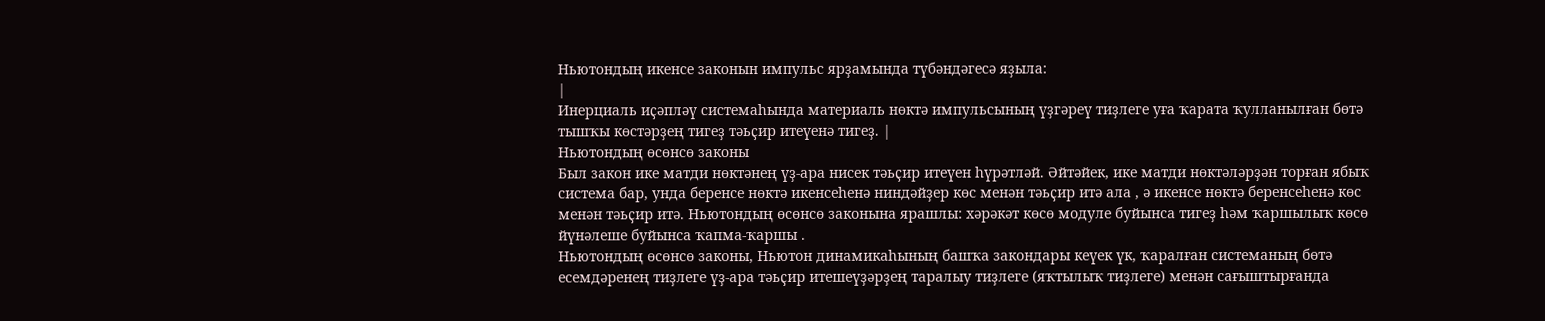Ньютондың икенсе законын импульс ярҙамында түбәндәгесә яҙыла:
|
Инерциаль иҫәпләү системаһында материаль нөктә импульсының үҙгәреү тиҙлеге уға ҡарата ҡулланылған бөтә тышҡы көстәрҙең тигеҙ тәьҫир итеүенә тигеҙ. |
Ньютондың өсөнсө законы
Был закон ике матди нөктәнең үҙ-ара нисек тәьҫир итеүен һүрәтләй. Әйтәйек, ике матди нөктәләрҙән торған ябыҡ система бар, унда беренсе нөктә икенсеһенә ниндәйҙер көс менән тәьҫир итә ала , ә икенсе нөктә беренсеһенә көс менән тәьҫир итә. Ньютондың өсөнсө законына ярашлы: хәрәкәт көсө модуле буйынса тигеҙ һәм ҡаршылыҡ көсө йүнәлеше буйынса ҡапма-ҡаршы .
Ньютондың өсөнсө законы, Ньютон динамикаһының башҡа закондары кеүек үк, ҡаралған системаның бөтә есемдәренең тиҙлеге үҙ-ара тәьҫир итешеүҙәрҙең таралыу тиҙлеге (яҡтылыҡ тиҙлеге) менән сағыштырғанда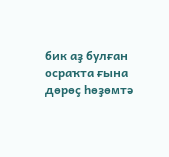бик аҙ булған осраҡта ғына дөрөҫ һөҙөмтә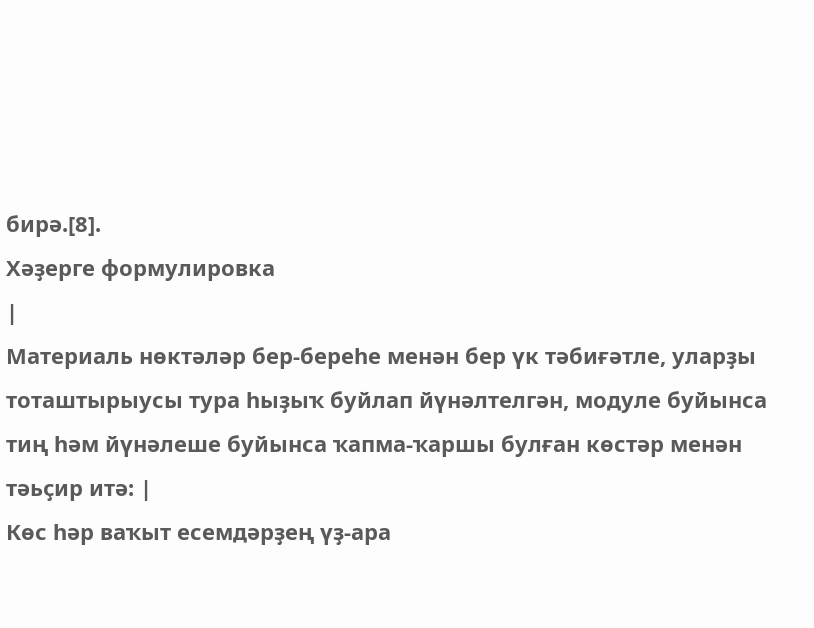бирә.[8].
Хәҙерге формулировка
|
Материаль нөктәләр бер-береһе менән бер үк тәбиғәтле, уларҙы тоташтырыусы тура һыҙыҡ буйлап йүнәлтелгән, модуле буйынса тиң һәм йүнәлеше буйынса ҡапма-ҡаршы булған көстәр менән тәьҫир итә: |
Көс һәр ваҡыт есемдәрҙең үҙ-ара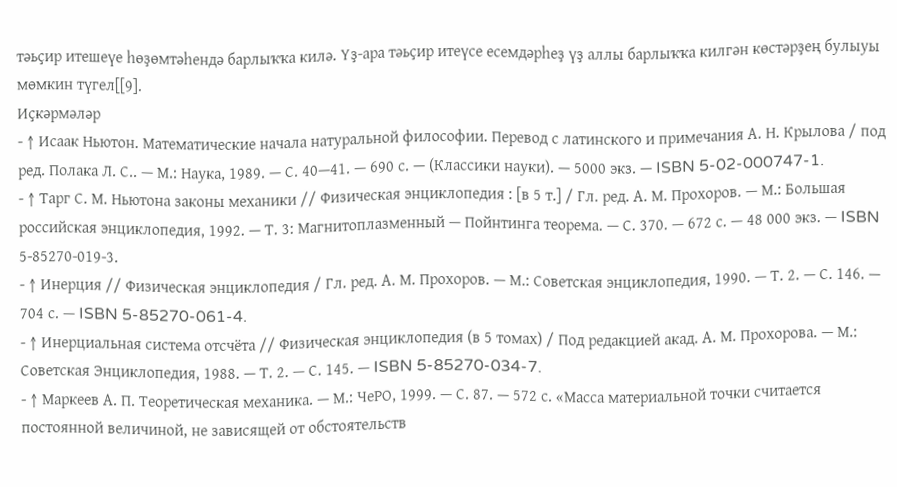тәьҫир итешеүе һөҙөмтәһендә барлыҡҡа килә. Үҙ-ара тәьҫир итеүсе есемдәрһеҙ үҙ аллы барлыҡҡа килгән көстәрҙең булыуы мөмкин түгел[[9].
Иҫкәрмәләр
- ↑ Исаак Ньютон. Математические начала натуральной философии. Перевод с латинского и примечания А. Н. Крылова / под ред. Полака Л. С.. — М.: Наука, 1989. — С. 40—41. — 690 с. — (Классики науки). — 5000 экз. — ISBN 5-02-000747-1.
- ↑ Тарг С. М. Ньютона законы механики // Физическая энциклопедия : [в 5 т.] / Гл. ред. А. М. Прохоров. — М.: Большая российская энциклопедия, 1992. — Т. 3: Магнитоплазменный — Пойнтинга теорема. — С. 370. — 672 с. — 48 000 экз. — ISBN 5-85270-019-3.
- ↑ Инерция // Физическая энциклопедия / Гл. ред. А. М. Прохоров. — М.: Советская энциклопедия, 1990. — Т. 2. — С. 146. — 704 с. — ISBN 5-85270-061-4.
- ↑ Инерциальная система отсчёта // Физическая энциклопедия (в 5 томах) / Под редакцией акад. А. М. Прохорова. — М.: Советская Энциклопедия, 1988. — Т. 2. — С. 145. — ISBN 5-85270-034-7.
- ↑ Маркеев А. П. Теоретическая механика. — М.: ЧеРО, 1999. — С. 87. — 572 с. «Масса материальной точки считается постоянной величиной, не зависящей от обстоятельств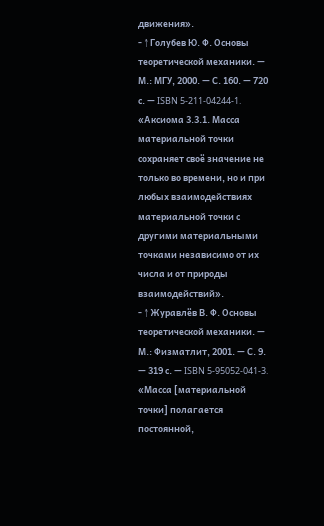движения».
- ↑ Голубев Ю. Ф. Основы теоретической механики. — М.: МГУ, 2000. — С. 160. — 720 с. — ISBN 5-211-04244-1. «Аксиома 3.3.1. Масса материальной точки сохраняет своё значение не только во времени, но и при любых взаимодействиях материальной точки с другими материальными точками независимо от их числа и от природы взаимодействий».
- ↑ Журавлёв В. Ф. Основы теоретической механики. — М.: Физматлит, 2001. — С. 9. — 319 с. — ISBN 5-95052-041-3. «Масса [материальной точки] полагается постоянной,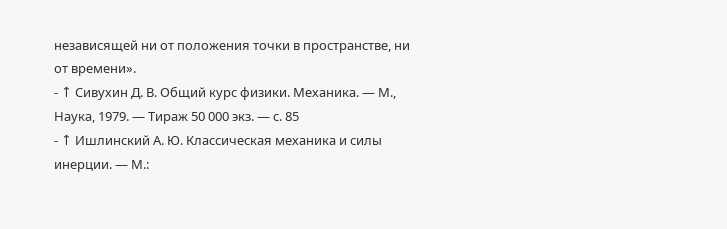независящей ни от положения точки в пространстве, ни от времени».
- ↑ Сивухин Д. В. Общий курс физики. Механика. — М., Наука, 1979. — Тираж 50 000 экз. — с. 85
- ↑ Ишлинский А. Ю. Классическая механика и силы инерции. — М.: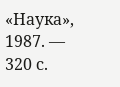«Наука», 1987. — 320 с.